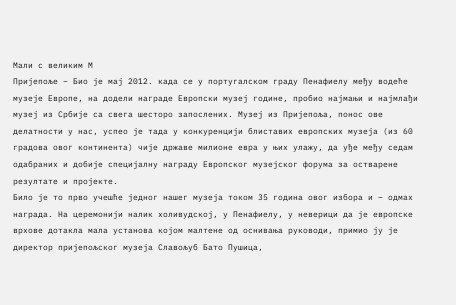Мали с великим М
Пријепоље – Био је мај 2012. када се у португалском граду Пенафиелу међу водеће музеје Европе, на додели награде Европски музеј године, пробио најмањи и најмлађи музеј из Србије са свега шесторо запослених. Музеј из Пријепоља, понос ове делатности у нас, успео је тада у конкуренцији блиставих европских музеја (из 60 градова овог континента) чије државе милионе евра у њих улажу, да уђе међу седам одабраних и добије специјалну награду Европског музејског форума за остварене резултате и пројекте.
Било је то прво учешће једног нашег музеја током 35 година овог избора и – одмах награда. На церемонији налик холивудској, у Пенафиелу, у неверици да је европске врхове дотакла мала установа којом малтене од оснивања руководи, примио ју је директор пријепољског музеја Славољуб Бато Пушица,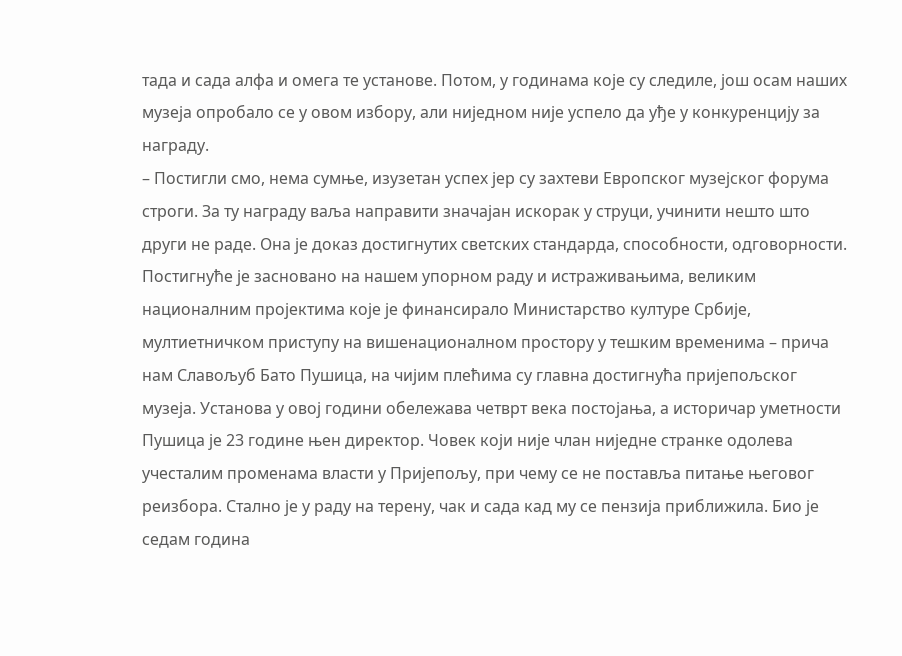тада и сада алфа и омега те установе. Потом, у годинама које су следиле, још осам наших музеја опробало се у овом избору, али ниједном није успело да уђе у конкуренцију за награду.
– Постигли смо, нема сумње, изузетан успех јер су захтеви Европског музејског форума строги. За ту награду ваља направити значајан искорак у струци, учинити нешто што други не раде. Она је доказ достигнутих светских стандарда, способности, одговорности. Постигнуће је засновано на нашем упорном раду и истраживањима, великим националним пројектима које је финансирало Министарство културе Србије, мултиетничком приступу на вишенационалном простору у тешким временима – прича нам Славољуб Бато Пушица, на чијим плећима су главна достигнућа пријепољског музеја. Установа у овој години обележава четврт века постојања, а историчар уметности Пушица је 23 године њен директор. Човек који није члан ниједне странке одолева учесталим променама власти у Пријепољу, при чему се не поставља питање његовог реизбора. Стално је у раду на терену, чак и сада кад му се пензија приближила. Био је седам година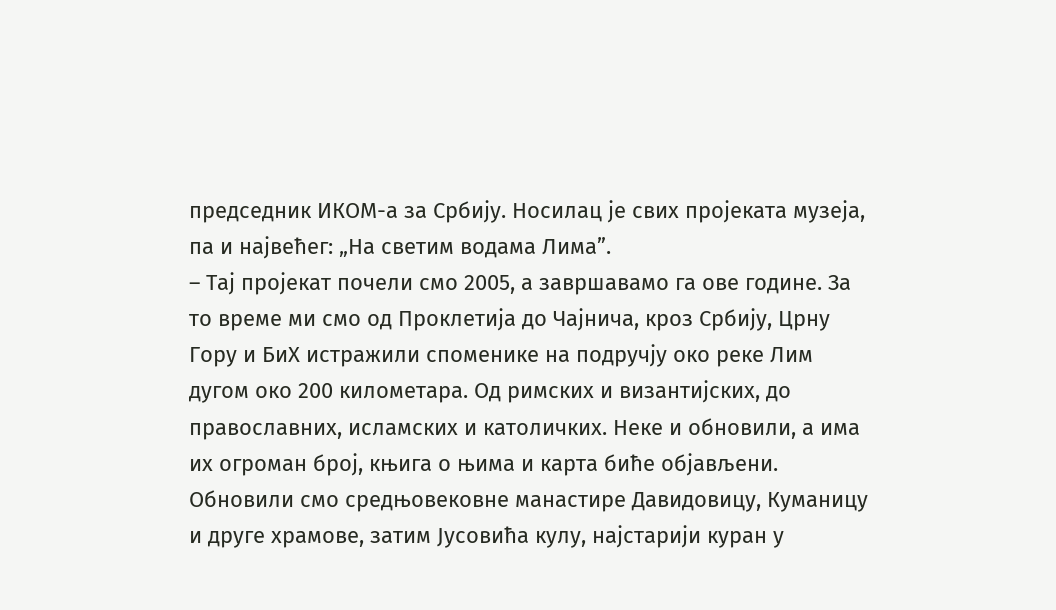председник ИКОМ-а за Србију. Носилац је свих пројеката музеја, па и највећег: „На светим водама Лима”.
– Тај пројекат почели смо 2005, а завршавамо га ове године. За то време ми смо од Проклетија до Чајнича, кроз Србију, Црну Гору и БиХ истражили споменике на подручју око реке Лим дугом око 200 километара. Од римских и византијских, до православних, исламских и католичких. Неке и обновили, а има их огроман број, књига о њима и карта биће објављени. Обновили смо средњовековне манастире Давидовицу, Куманицу и друге храмове, затим Јусовића кулу, најстарији куран у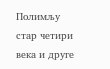Полимљу стар четири века и друге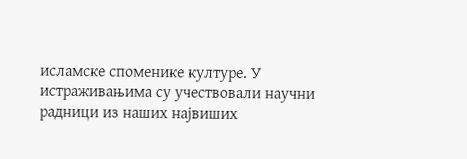исламске споменике културе. У истраживањима су учествовали научни радници из наших највиших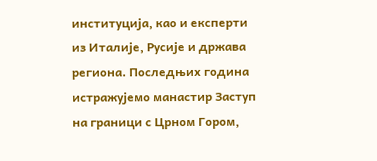институција, као и експерти из Италије, Русије и држава региона. Последњих година истражујемо манастир Заступ на граници с Црном Гором,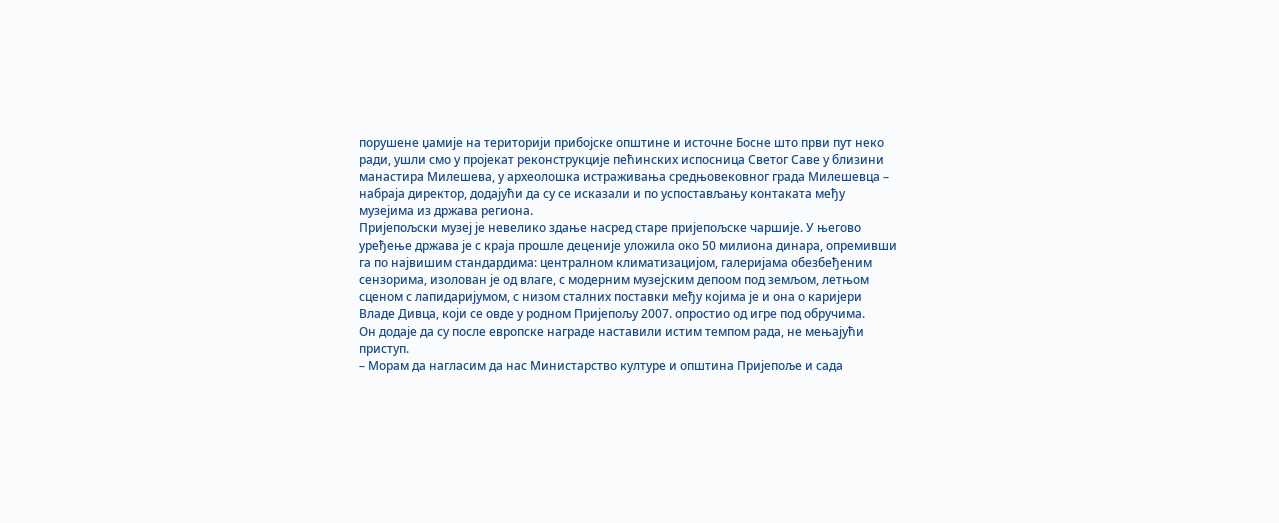порушене џамије на територији прибојске општине и источне Босне што први пут неко ради, ушли смо у пројекат реконструкције пећинских испосница Светог Саве у близини манастира Милешева, у археолошка истраживања средњовековног града Милешевца – набраја директор, додајући да су се исказали и по успостављању контаката међу музејима из држава региона.
Пријепољски музеј је невелико здање насред старе пријепољске чаршије. У његово уређење држава је с краја прошле деценије уложила око 50 милиона динара, опремивши га по највишим стандардима: централном климатизацијом, галеријама обезбеђеним сензорима, изолован је од влаге, с модерним музејским депоом под земљом, летњом сценом с лапидаријумом, с низом сталних поставки међу којима је и она о каријери Владе Дивца, који се овде у родном Пријепољу 2007. опростио од игре под обручима.
Он додаје да су после европске награде наставили истим темпом рада, не мењајући приступ.
– Морам да нагласим да нас Министарство културе и општина Пријепоље и сада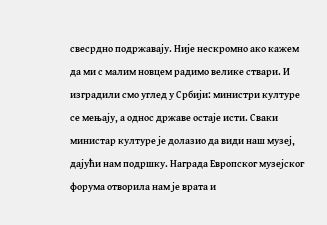свесрдно подржавају. Није нескромно ако кажем да ми с малим новцем радимо велике ствари. И изградили смо углед у Србији: министри културе се мењају, а однос државе остаје исти. Сваки министар културе је долазио да види наш музеј, дајући нам подршку. Награда Европског музејског форума отворила нам је врата и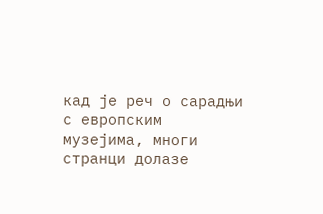кад је реч о сарадњи с европским музејима, многи странци долазе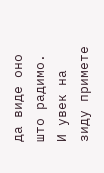да виде оно што радимо. И увек на зиду примете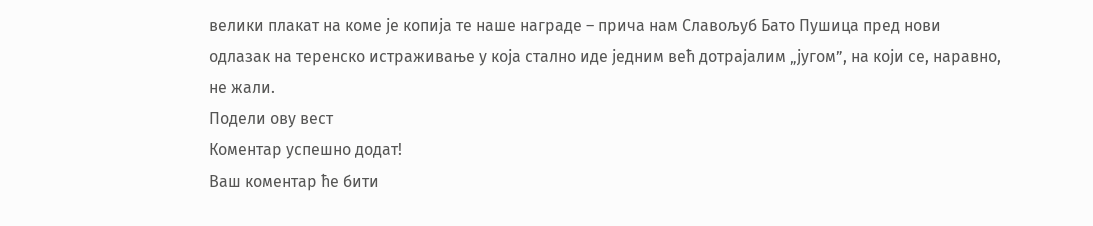велики плакат на коме је копија те наше награде – прича нам Славољуб Бато Пушица пред нови одлазак на теренско истраживање у која стално иде једним већ дотрајалим „југом”, на који се, наравно, не жали.
Подели ову вест
Комeнтар успeшно додат!
Ваш комeнтар ћe бити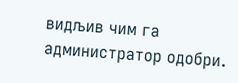видљив чим га администратор одобри.